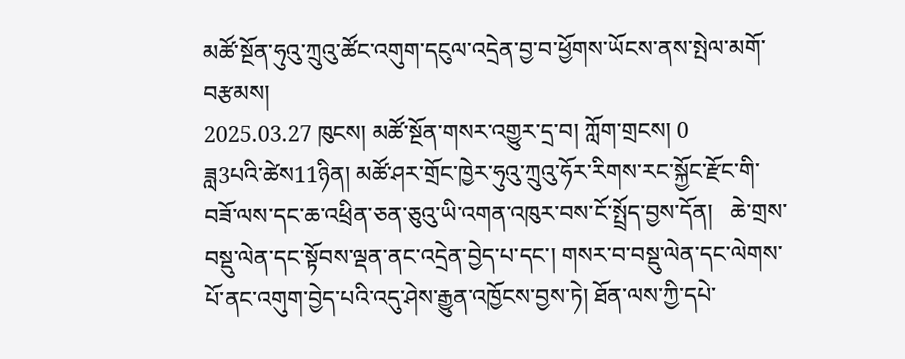མཚོ་སྔོན་ཧུའུ་ཀྲུའུ་ཚོང་འགུག་དངུལ་འདྲེན་བྱ་བ་ཕྱོགས་ཡོངས་ནས་སྤེལ་མགོ་བརྩམས།
2025.03.27 ཁུངས། མཚོ་སྔོན་གསར་འགྱུར་དྲ་བ། ཀློག་གྲངས། 0
ཟླ3པའི་ཚེས11ཉིན། མཚོ་ཤར་གྲོང་ཁྱེར་ཧུའུ་ཀྲུའུ་ཧོར་རིགས་རང་སྐྱོང་རྫོང་གི་བཟོ་ལས་དང་ཆ་འཕྲིན་ཅན་ཅུའུ་ཡི་འགན་འཁུར་བས་ངོ་སྤྲོད་བྱས་དོན།   ཆེ་གྲས་བསྡུ་ལེན་དང་སྟོབས་ལྡན་ནང་འདྲེན་བྱེད་པ་དང་། གསར་བ་བསྡུ་ལེན་དང་ལེགས་པོ་ནང་འགུག་བྱེད་པའི་འདུ་ཤེས་རྒྱུན་འཁྱོངས་བྱས་ཏེ། ཐོན་ལས་ཀྱི་དཔེ་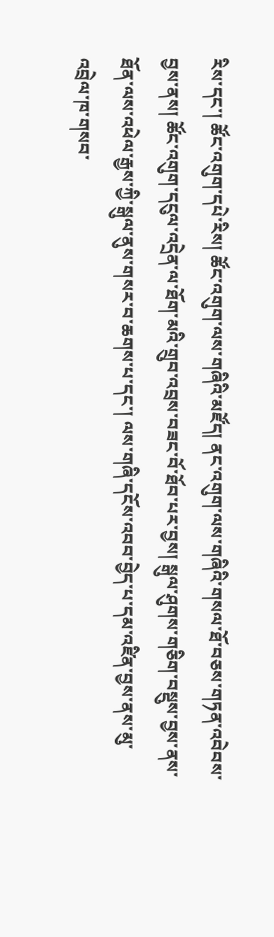རིས་དང་། ཚོང་འགུག་དཔེ་རིས། ཚོང་འགུག་ལས་གཞིའི་མཛོད། ནང་འགུག་ལས་གཞིའི་གསལ་ཐོ་བཅས་གཏན་འབེབས་བྱས་ནས། ཚོང་འགུག་དངུལ་འདྲེན་ལ་ཐོག་མའི་གྲུབ་འབྲས་བཟང་བོ་ཐོབ་པར་བྱས། སྒུལ་ཤུགས་གཅིག་བསྡུས་བྱས་ནས་ཐོན་ལས་འཕེལ་རྒྱས་ཀྱི་སྒུལ་ནུས་གསར་བ་ཆགས་པ་དང་། ལས་གཞི་དངོས་འབབ་བྱེད་པ་དམ་འཛིན་བྱས་ནས་མུ་འབྲེལ་ཁ་གསབ་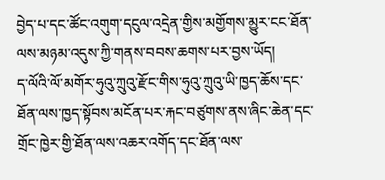བྱེད་པ་དང་ཚོང་འགུག་དངུལ་འདྲེན་གྱིས་མགྱོགས་མྱུར་ངང་ཐོན་ལས་མཉམ་འདུས་ཀྱི་གནས་བབས་ཆགས་པར་བྱས་ཡོད།
ད་ལོའི་ལོ་མགོར་ཧུའུ་ཀྲུའུ་རྫོང་གིས་ཧུའུ་ཀྲུའུ་ཡི་ཁྱད་ཆོས་དང་ཐོན་ལས་ཁྱད་སྟོབས་མངོན་པར་རྐང་བཙུགས་ནས་ཞིང་ཆེན་དང་གྲོང་ཁྱེར་གྱི་ཐོན་ལས་འཆར་འགོད་དང་ཐོན་ལས་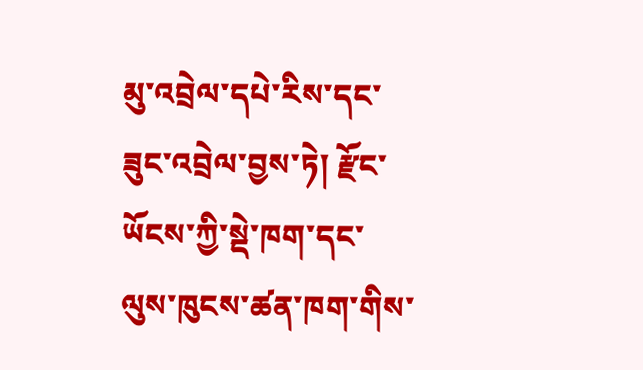མུ་འབྲེལ་དཔེ་རིས་དང་ཟུང་འབྲེལ་བྱས་ཏེ། རྫོང་ཡོངས་ཀྱི་སྡེ་ཁག་དང་ལུས་ཁུངས་ཚན་ཁག་གིས་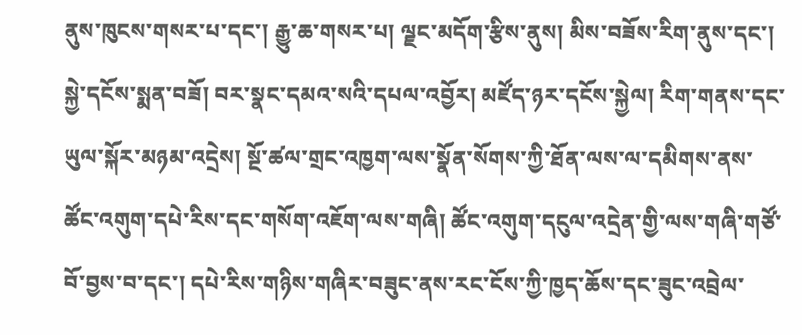ནུས་ཁུངས་གསར་པ་དང་། རྒྱུ་ཆ་གསར་པ། ལྗང་མདོག་རྩིས་ནུས། མིས་བཟོས་རིག་ནུས་དང་། སྐྱེ་དངོས་སྨན་བཟོ། བར་སྣང་དམའ་སའི་དཔལ་འབྱོར། མཛོད་ཉར་དངོས་སྐྱེལ། རིག་གནས་དང་ཡུལ་སྐོར་མཉམ་འདྲེས། སྔོ་ཚལ་གྲང་འཁྱག་ལས་སྣོན་སོགས་ཀྱི་ཐོན་ལས་ལ་དམིགས་ནས་ཚོང་འགུག་དཔེ་རིས་དང་གསོག་འཇོག་ལས་གཞི། ཚོང་འགུག་དངུལ་འདྲེན་གྱི་ལས་གཞི་གཙོ་བོ་བྱས་བ་དང་། དཔེ་རིས་གཉིས་གཞིར་བཟུང་ནས་རང་ངོས་ཀྱི་ཁྱད་ཆོས་དང་ཟུང་འབྲེལ་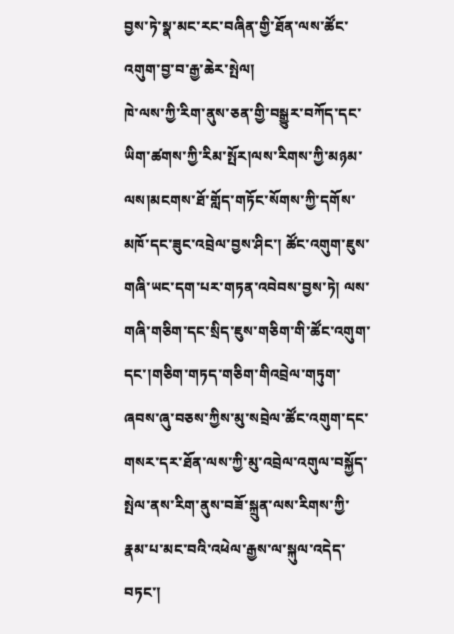བྱས་ཏེ་སྣ་མང་རང་བཞིན་གྱི་ཐོན་ལས་ཚོང་འགུག་བྱ་བ་རྒྱ་ཆེར་སྤེལ།
ཁེ་ལས་ཀྱི་རིག་ནུས་ཅན་གྱི་བསྒྱུར་བཀོད་དང་ཡིག་ཚགས་ཀྱི་རིམ་སྤོར།ལས་རིགས་ཀྱི་མཉམ་ལས།མངགས་ཐོ་གློད་གཏོང་སོགས་ཀྱི་དགོས་མཁོ་དང་ཟུང་འབྲེལ་བྱས་ཤིང་། ཚོང་འགུག་ཇུས་གཞི་ཡང་དག་པར་གཏན་འབེབས་བྱས་ཏེ། ལས་གཞི་གཅིག་དང་སྲིད་ཇུས་གཅིག་གི་ཚོང་འགུག་དང་།གཅིག་གཏད་གཅིག་གིའབྲེལ་གཏུག་ཞབས་ཞུ་བཅས་ཀྱིས་མུ་སབྲེལ་ཚོང་འགུག་དང་གསར་དར་ཐོན་ལས་ཀྱི་མུ་འབྲེལ་འགུལ་བསྐྱོད་སྤེལ་ནས་རིག་ནུས་བཟོ་སྐྲུན་ལས་རིགས་ཀྱི་རྣམ་པ་མང་བའི་འཕེལ་རྒྱས་ལ་སྐུལ་འདེད་བཏང་།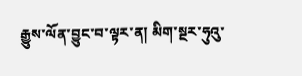རྒྱུས་ལོན་བྱུང་བ་ལྟར་ན། མིག་སྔར་ཧུའུ་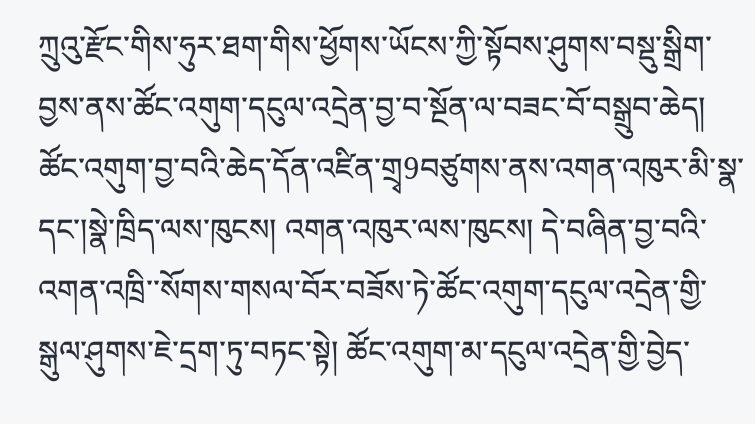ཀྲུའུ་རྫོང་གིས་ཧུར་ཐག་གིས་ཕྱོགས་ཡོངས་ཀྱི་སྟོབས་ཤུགས་བསྡུ་སྒྲིག་བྱས་ནས་ཚོང་འགུག་དངུལ་འདྲེན་བྱ་བ་སྔོན་ལ་བཟང་བོ་བསྒྲུབ་ཆེད། ཚོང་འགུག་བྱ་བའི་ཆེད་དོན་འཛིན་གྲྭ9བཙུགས་ནས་འགན་འཁུར་མི་སྣ་དང་།སྣེ་ཁྲིད་ལས་ཁུངས། འགན་འཁུར་ལས་ཁུངས། དེ་བཞིན་བྱ་བའི་འགན་འཁྲི་་སོགས་གསལ་བོར་བཟོས་ཏེ་ཚོང་འགུག་དངུལ་འདྲེན་གྱི་སྒུལ་ཤུགས་ཇེ་དྲག་ཏུ་བཏང་སྟེ། ཚོང་འགུག་མ་དངུལ་འདྲེན་གྱི་བྱེད་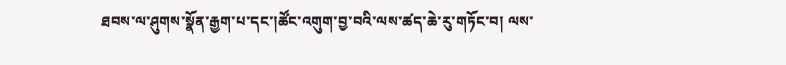ཐབས་ལ་ཤུགས་སྣོན་རྒྱག་པ་དང་།ཚོང་འགུག་བྱ་བའི་ལས་ཚད་ཆེ་རུ་གཏོང་བ། ལས་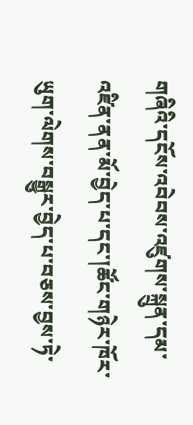གཞིའི་དངོས་འབེབས་འཛུགས་སྐྲུན་དམ་འཛིན་ནན་མོ་བྱེད་པ་དང་།ཚོང་གཉེར་ཁོར་ཡུག་ལེགས་བསྒྱུར་བྱེད་པ་བཅས་བྱས་ཏེ་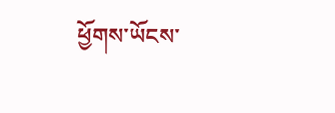ཕྱོགས་ཡོངས་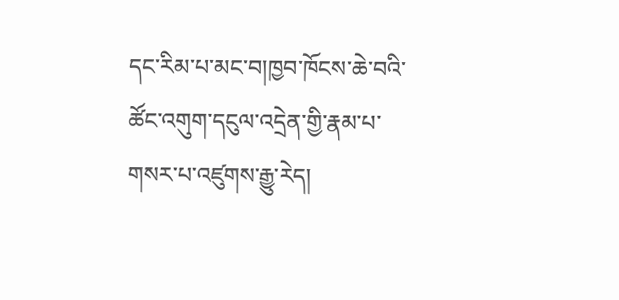དང་རིམ་པ་མང་བ།ཁྱབ་ཁོངས་ཆེ་བའི་ཚོང་འགུག་དངུལ་འདྲེན་གྱི་རྣམ་པ་གསར་པ་འཛུགས་རྒྱུ་རེད།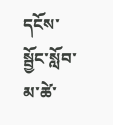དངོས་སྦྱོང་སློབ་མ་ཚེ་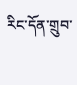རིང་དོན་གྲུབ་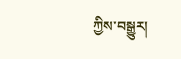ཀྱིས་བསྒྱུར།